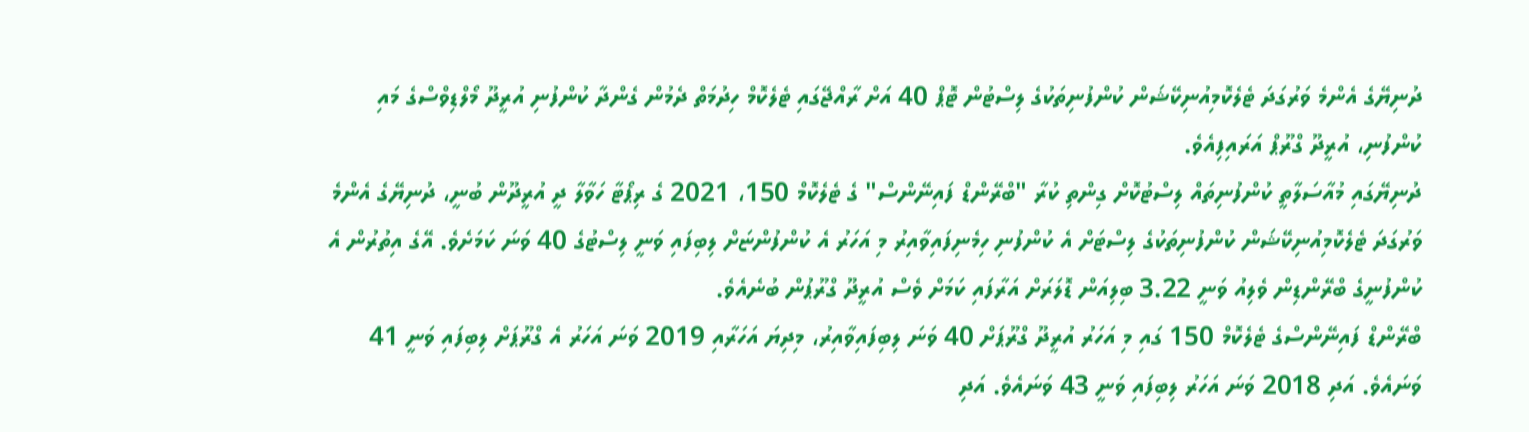ދުނިޔޭގެ އެންމެ ވަރުގަދަ ޓެލެކޮމިއުނިކޭޝަން ކުންފުނިތަކުގެ ލިސްޓުން ޓޮޕް 40 އަށް ރާއްޖޭގައި ޓެލެކޮމް ހިދުމަތް ދެމުން ގެންދާ ކުންފުނި އުރީދޫ މޯލްޑިވްސްގެ މައި ކުންފުނި، އުރީދޫ ގްރޫޕް އަރައިފިއެވެ.
ދުނިޔޭގައި މުއާސަލާތީ ކުންފުނިތައް ލިސްޓުކޮށް ގިންތި ކުރާ "ބްރޭންޑް ފައިނޭންސް" ގެ ޓެލެކޮމް 150، 2021 ގެ ރިޕޯޓާ ހަވާލާ ދީ އުރީދޫން ބުނީ، ދުނިޔޭގެ އެންމެ ވަރުގަދަ ޓެލެކޮމިއުނިކޭޝަން ކުންފުނިތަކުގެ ލިސްޓަށް އެ ކުންފުނި ހިމެނިފައިވާއިރު މި އަހަރު އެ ކުންފުންޏަށް ލިބިފައި ވަނީ ލިސްޓުގެ 40 ވަނަ ކަމަށެވެ. އޭގެ އިތުރުން އެ ކުންފުނީގެ ބްރޭންޑިން ވެލިއު ވަނީ 3.22 ބިލިއަން ޑޮލަރަށް އަރާފައި ކަމަށް ވެސް އުރީދޫ ގްރޫޕުން ބުނެއެވެ.
ބްރޭންޑް ފައިނޭންސްގެ ޓެލެކޮމް 150 ގައި މި އަހަރު އުރީދޫ ގްރޫޕަށް 40 ވަނަ ލިބިފައިވާއިރު، މިދިޔަ އަހަރާއި 2019 ވަނަ އަހަރު އެ ގްރޫޕަށް ލިބިފައި ވަނީ 41 ވަނައެވެ. އަދި 2018 ވަނަ އަހަރު ލިބިފައި ވަނީ 43 ވަނައެވެ. އަދި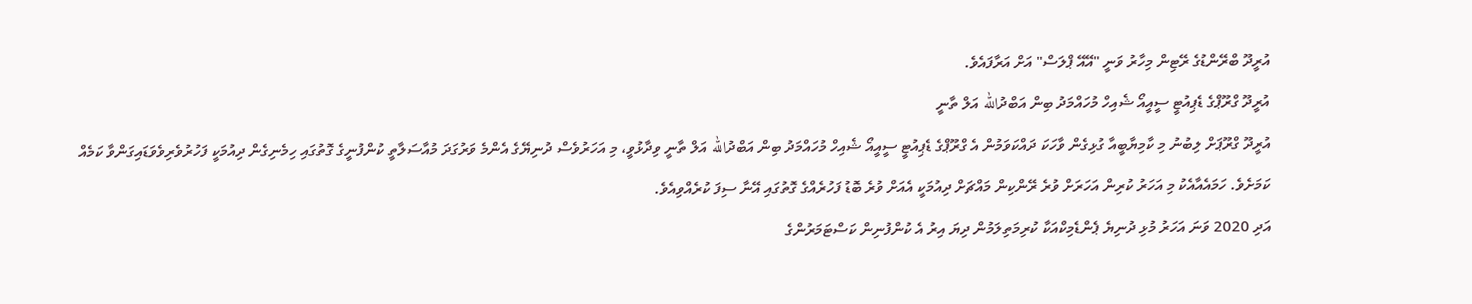އުރީދޫ ބްރޭންޑުގެ ރޭޓިން މިހާރު ވަނީ "އޭއޭ ޕްލަސް" އަށް އަރާފައެވެ.
އުރީދޫ ގްރޫޕްގެ ޑެޕިއުޓީ ސީއީއޯ ޝެއިހް މުހައްމަދު ބިން އަބްދުالله އަލް ތާނީ
އުރީދޫ ގްރޫޕަށް ލިބުނު މި ކާމިޔާބީއާ ގުޅިގެން ވާހަކަ ދައްކަވަމުން އެ ގްރޫޕްގެ ޑެޕިއުޓީ ސީއީއޯ ޝެއިހް މުހައްމަދު ބިން އަބްދުالله އަލް ތާނީ ވިދާޅުވީ، މި އަހަރުވެސް ދުނިޔޭގެ އެންމެ ވަރުގަދަ މުއާސަލާތީ ކުންފުނީގެ ގޮތުގައި ހިމެނިގެން ދިއުމަކީ ފަހުރުވެރިވެވަޑައިގަންވާ ކަމެއް ކަމަށެވެ. ހަމައެއާއެކު މި އަހަރު ކުރިން އަހަރަށް ވުރެ ރޭންކިން މައްޗަށް ދިއުމަކީ އެއަށް ވުރެ ބޮޑު ފަހުރެއްގެ ގޮތުގައި އޭނާ ސިފަ ކުރެއްވިއެވެ.
އަދި 2020 ވަނަ އަހަރު މުޅި ދުނިޔެ ޕެންޑެމިކްއަކާ ކުރިމަތިލަމުން ދިޔަ އިރު އެ ކުންފުނިން ކަސްޓަމަރުންގެ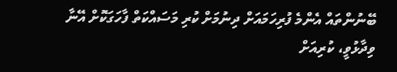ބޭނުންތައް އެންމެ ފުރިހަމައަށް ދިނުމަށް ކުރި މަސައްކަތް ފާހަގަކޮށް އޭނާ ވިދާޅުވީ، ކުރިއަށް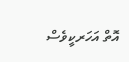އޮތް އަހަރކީވެސް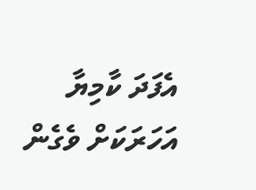އެފަދަ ކާމިޔާ އަހަރަކަށް ވެގެން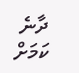ދާނެ ކަމަށް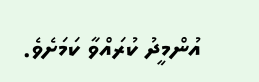އުންމީދު ކުރައްވާ ކަމަށެވެ.